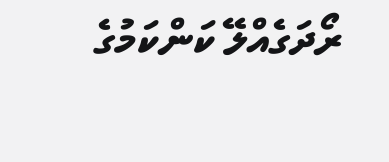ރޯދަގެއްލޭ ކަންކަމުގެ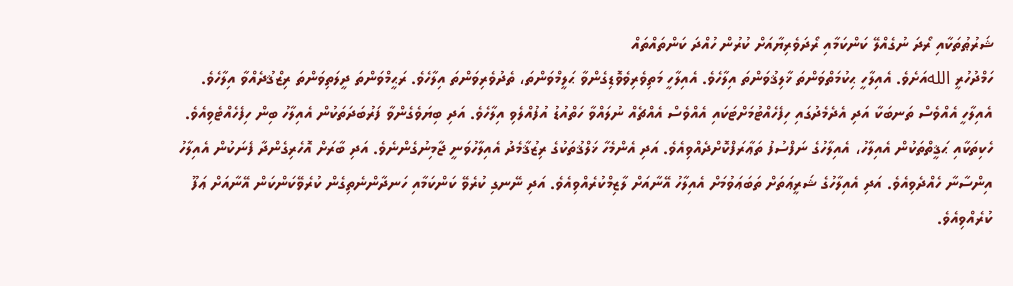ޝަރުޠުތަކާއި ރޯދަ ނުގެއްލޭ ކަންކަމާއި ރޯދަވެރިޔާއަށް ކުރުން ހުއްދަ ކަންތައްތައް
ހަމްދުހުރީ اللهއަށެވެ. އެއިލާހީ ޙިކުމަތްވަންތަ ޚާލިޤުވަންތަ އިލާހެވެ. އެއިލާހީ މަތިވެރިވެވޮޑިގެންވާ ޙަލީމްވަންތަ، ތެދުވެރިވަންތަ އިލާހެވެ. ރަޙީމްވަންތަ ދީލަތިވަންތަ ރިޒްޤުދެއްވާ އިލާހެވެ. އެއިލާހީ އެއްވެސް ތަނބަކާ އަދި އެދެމެދުގައި ހިފެހެއްޓުމަށްޓަކައި އެއްވެސް އެއްޗެއް ނުލައްވާ ހަތްއުޑު އުފުއްލެވި އިލާހެވެ. އަދި ބިޔަވެގެންވާ ފަރުބަދަތަކުން އެއިލާހު ބިން ހިފެހެއްޓެވިއެވެ. ހެކިތަކާއި ޙަޤީތްތަކުން އެއިލާހު، އެއިލާހުގެ ނަފްސުފު ތަޢާރަފްކޮށްދެއްވިއެވެ. އަދި އެންމެހާ ޚަލްޤުތަކުގެ ރިޒުޤާމެދު އެއިލާހުވަނީ ޖާމިނުގެންނެވެ. އަދި ބާރަށް އޮހެރިގެންދާ ފެނަކުން އެއިލާހު އިންސާނާ ހެއްދެވިއެވެ. އަދި އެއިލާހުގެ ޝަރީޢަތަށް ތަބަޢަވުމަށް އެއިލާހު އޭނާއަށް ލާޒިމްކުރެއްވިއެވެ. އަދި ނޭނގި ކުރެވޭ ކަންކަމާއި ހަނދާންނެތިގެން ކުރެވޭކަންކަން އޭނާއަށް ޢަފޫ ކުރެއްވިއެވެ.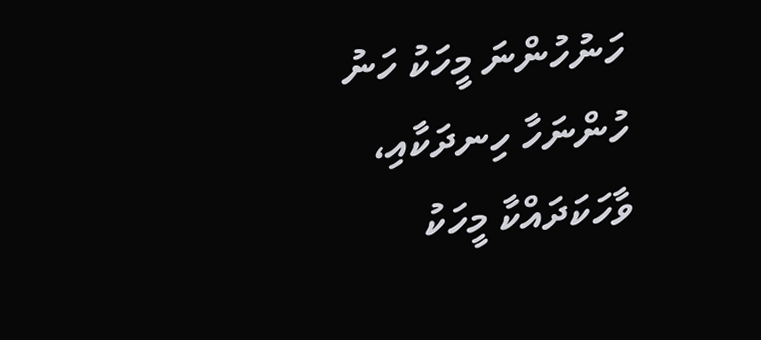ހަނުހުންނަ މީހަކު ހަނު ހުންނަހާ ހިނދަކާއި، ވާހަކަދައްކާ މީހަކު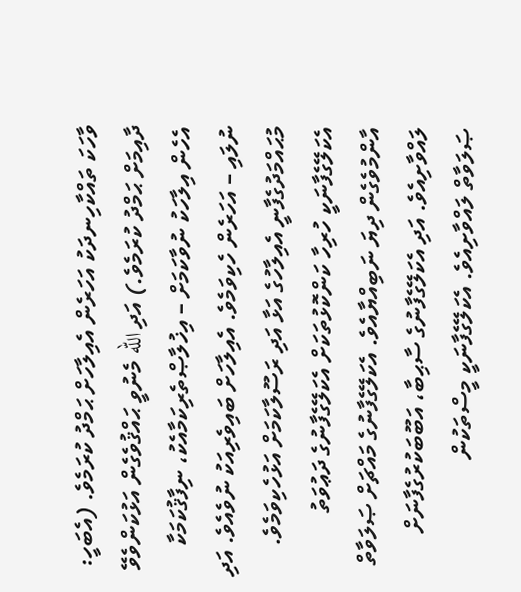ވާހަކަ ތައްކާހިނދަކު އަހަރެން އެއިލާހަށް ޙަމްދު ކުރަމެވެ. (އެބަހީ: ދާއިމަށް ޙަމްދު ކުރަމެވެ.) އަދި الله މެނުވީ ޙައްޤުވެގެން އަޅުކަންވެވޭ އެހެން އިލާހަކު ނުވާކަމަށް – އިޚުލާޞްތެރިކަމާއެކު، ނިފާޤުކަމަކާ ނުލައި – އަހަރެން ހެކިވަމެވެ. އެއިލާހަށް ބައިވެރިއަކު ނުވެއެވެ. އަދި މުޙައްމަދުގެފާނީ އެއިލާހުގެ އަޅާ އަދި ރަސޫލާކަމަށް އަޅުހެކިވަމެވެ. އެކަލޭގެފާނަކީ ހުރިހާ ކަންކޮޅުތަކަށް އެކަލޭގެފާނުގެ ދަޢުވަތު އާންމުވެގެން ދިޔަ ނަބިއްޔާއެވެ. އެކަލޭގެފާނުގެ މައްޗަށް ޞަލަވާތް ލައްވާށިއެވެ. އަދި އެކަލޭގެފާނުގެ ސާޙިބާ، އަބޫބަކުރުގެފާނަށް ޞަލަވާތް ލައްވާށިއެވެ. އެކަލޭގެފާނަކީ މީސްތަކުން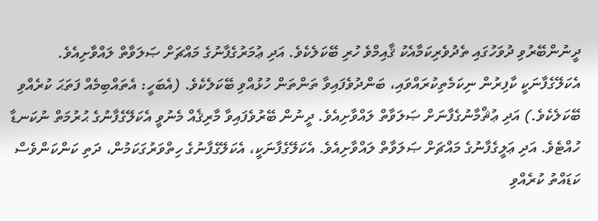ދީނުންބޭރުވި ދުވަހުގައި ތެދުވެރިކަމާއެކު ޤާއިމްވެ ހުރި ބޭކަލެކެވެ. އަދި ޢުމަރުގެފާނުގެ މައްޗަށް ޞަލަވާތް ލައްވާށިއެވެ. އެކަލޭގެފާނަކީ ކާފިރުން ނިކަމެތިކުރައްވައި، ބަންދުވެފައިވާ ތަންތަން ހުޅުއްވި ބޭކަލެކެވެ. (އެބަހީ: އެތައްބިމެއް ފަތަޙަ ކުރެއްވި ބޭކަލެކެވެ.) އަދި ޢުޘްމާނުގެފާނަށް ޞަލަވާތް ލައްވާށިއެވެ. ދީނުން ބޭރުވެފައިވާ މާރިޤެއް މެނުވީ އެކަލޭގެފާނުގެ ޙުރުމަތް ނުކަނޑާ ހުއްޓެވެ. އަދި ޢަލީގެފާނުގެ މައްޗަށް ޞަލަވާތް ލައްވާށިއެވެ. އެކަލޭގެފާނަކީ، އެކަލޭގެފާނުގެ ހިތްވަރުގަކަމުން، ދަތި ކަންކަންވެސް ކަޑައްތު ކުރެއްވި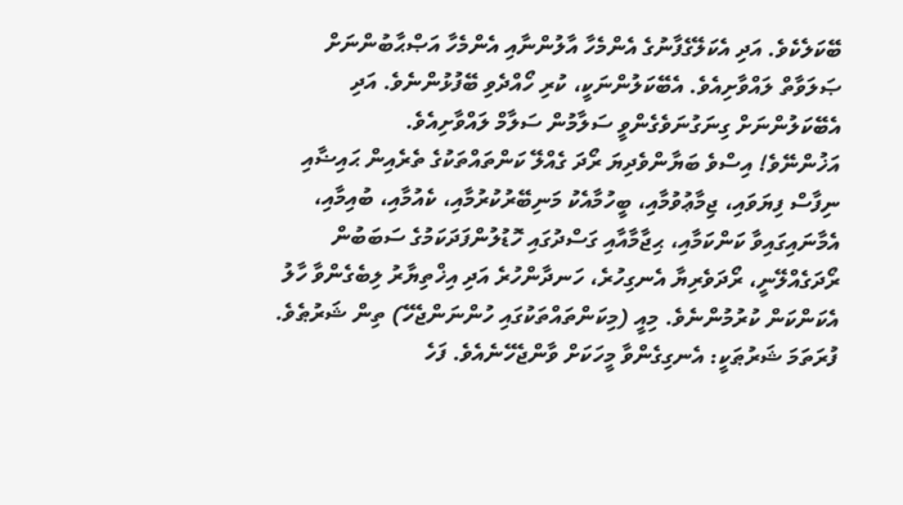ބޭކަލެކެވެ. އަދި އެކަލޭގެފާނުގެ އެންމެހާ އާލުންނާއި އެންމެހާ އަޞްޙާބުންނަށް ޞަލަވާތް ލައްވާށިއެވެ. އެބޭކަލުންނަކީ، ކުރި ހޯއްދެވި ބޭފުޅުންނެވެ. އަދި އެބޭކަލުންނަށް ގިނަގުނަވެގެންވީ ސަލާމުން ސަލާމް ލައްވާށިއެވެ.
އަޚުންނޭވެ! އިސްވެ ބަޔާންވެދިޔަ ރޯދަ ގެއްލޭ ކަންތައްތަކުގެ ތެރެއިން ޙައިޟާއި ނިފާސް ފިޔަވައި، ޖިމާޢުވުމާއި، ބީހުމާއެކު މަނިބޭރުކުރުމާއި، ކެއުމާއި، ބުއިމާއި، އެމާނައިގައިވާ ކަންކަމާއި، ޙިޖާމާއާއި ގަސްދުގައި ހޮޑުލުންފަދަކަމުގެ ސަބަބުން ރޯދަގެއްލޭނީ، ރޯދަވެރިޔާ އެނގިހުރެ، ހަނދާންހުރެ އަދި އިޚްތިޔާރު ލިބެގެންވާ ހާލު އެކަންކަން ކުރުމުންނެވެ. މިއީ (މިކަންތައްތަކުގައި ހުންނަންޖެހޭ) ތިން ޝަރުޠެވެ.
ފުރަތަމަ ޝަރުޠަކީ: އެނގިގެންވާ މީހަކަށް ވާންޖެހޭނެއެވެ. ފަހެ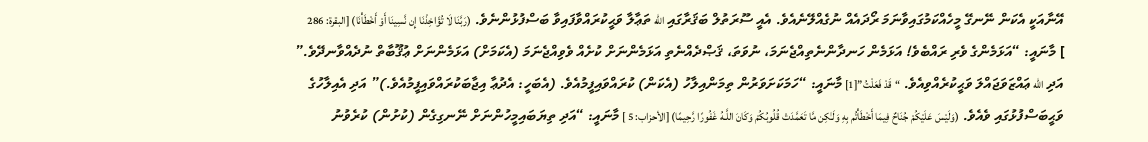އޭނާއަކީ އެކަން ނޭނގޭ މީހެއްކަމުގައިވާނަމަ ރޯދައެއް ނުގެއްލޭނެއެވެ. އެއީ ސޫރަތުލް ބަޤަރާގައި الله ތަޢާލާ ވަޙީކުރައްވާފައިވާ ބަސްފުޅުންނެވެ. (رَبَّنَا لَا تُؤَاخِذْنَا إِن نَّسِينَا أَوْ أَخْطَأْنَا) [البقرة: 286 ] މާނައީ: “އަޅަމެންގެ ވެރި ރައްބެވެ! އަޅަމެން ހަނދާންނެތިއްޖެނަމަ، ނުވަތަ، ޤަޞްދެއްނެތި އަޅަމެންނަށް ކުށެއް ވެވިއްޖެނަމަ (އެކަމަށް) އަޅަމެންނަށް ޢުޤޫބާތް ނުދެއްވާނދޭވެ.” އަދި الله ޢައްޒަވަޖައްލަ ވަޙީކުރެއްވިއެވެ. “قَدْ فَعَلْتُ”[1] މާނައީ: “ހަމަކަށަވަރުން ތިމަންއިލާހު (އެކަން) ކުރައްވައިފީމުއެވެ. (އެބަހީ: އެދުޢާ އިޖާބަކުރައްވައިފީމުއެވެ.)” އަދި އެއިލާހުގެ ވަޙީބަސްފުޅުގައި ވެއެވެ. (وَلَيْسَ عَلَيْكُمْ جُنَاحٌ فِيمَا أَخْطَأْتُم بِهِ وَلَـٰكِن مَّا تَعَمَّدَتْ قُلُوبُكُمْ وَكَانَ اللَّـهُ غَفُورًا رَّحِيمًا) [الأحزاب: 5 ] މާނައީ: “އަދި ތިޔަބައިމީހުންނަށް ނޭނގިގެން (ކުށުން) ކުރެވުނު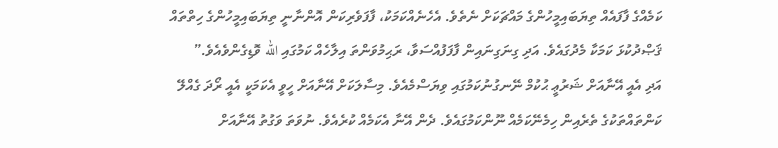ކަމެއްގެ ފާފައެއް ތިޔަބައިމީހުންގެ މައްޗަކަށް ނެތެވެ. އެހެނެއްކަމަކު، ފާފަވެރިކަން އޮންނާނީ ތިޔަބައިމީހުންގެ ހިތްތައް ޤަޞްދުކުޅަ ކަމަކާ މެދުގައެވެ. އަދި ގިނަގިނައިން ފާފަފުއްސަވާ، ރަޙިމުވަންތަ އިލާހެއް ކަމުގައި الله ވޮޑިގެންވެއެވެ.”
އަދި އެއީ އޭނާއަށް ޝަރުޢީ ޙުކުމް ނޭނގުނުކަމުގައި ވިޔަސްމެއެވެ. މިސާލަކަށް އޭނާއަށް ހީވީ އެކަމަކީ އެއީ ރޯދަ ގެއްލޭ ކަންތައްތަކުގެ ތެރެއިން ހިމެނޭކަމެއް ނޫންކަމުގައެވެ. ދެން އޭނާ އެކަމެއް ކުރެއެވެ. ނުވަތަ ވަގުތު އޭނާއަށް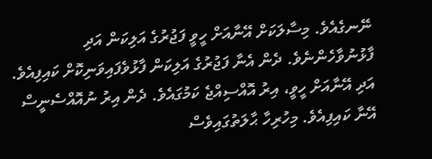ނޭނގެއެވެ. މިސާލަކަށް އޭނާއަށް ހީވީ ފަޖުރުގެ އަލިކަން އަދި ފާޅުނުވާހެންނެވެ. ދެން އެނާ ފަޖުރުގެ އަލިކަން ފާޅުވެފައިވަނިކޮށް ކައިފިއެވެ. އަދި އޭނާއަށް ހީވީ، އިރު އޮއްސިއްޖެ ކަމުގައެވެ. ދެން އިރު ނުއޮއްސެނީސް އޭނާ ކައިފިއެވެ. މިހުރިހާ ޙާލަތުގައިވެސް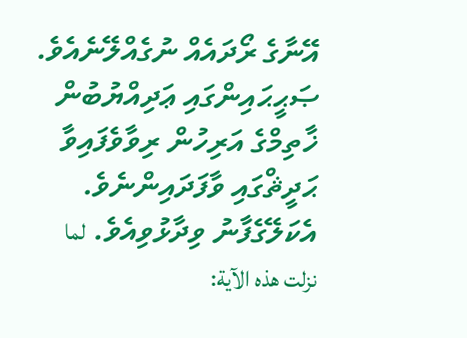އޭނާގެ ރޯދައެއް ނުގެއްލޭނެއެވެ. ޞަޙީޙައިންގައި ޢަދިއްޔުބުން ޚާތިމްގެ އަރިހުން ރިވާވެފައިވާ ޙަދީޘްގައި ވާފަދައިންނެވެ. އެކަލޭގެފާނު ވިދާޅުވިއެވެ. لما نزلت هذه الآية: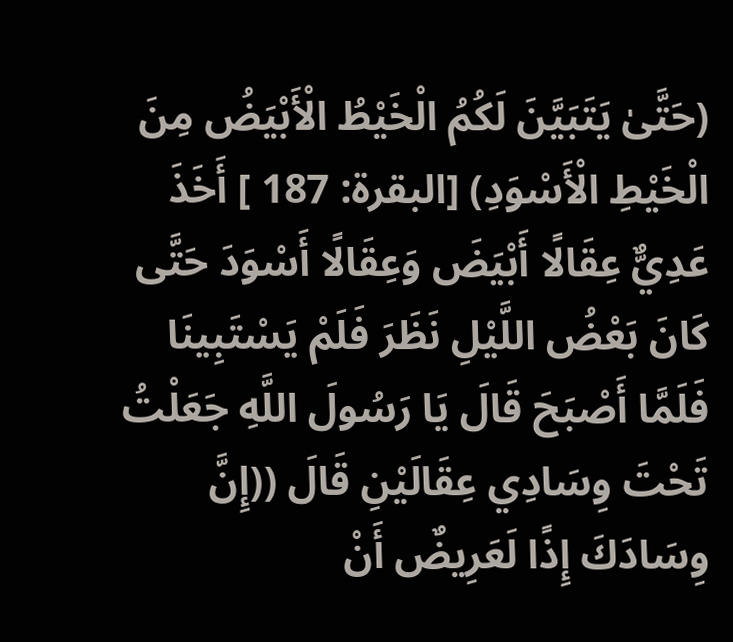(حَتَّىٰ يَتَبَيَّنَ لَكُمُ الْخَيْطُ الْأَبْيَضُ مِنَ الْخَيْطِ الْأَسْوَدِ) [البقرة: 187 ] أَخَذَ عَدِيٌّ عِقَالًا أَبْيَضَ وَعِقَالًا أَسْوَدَ حَتَّى كَانَ بَعْضُ اللَّيْلِ نَظَرَ فَلَمْ يَسْتَبِينَا فَلَمَّا أَصْبَحَ قَالَ يَا رَسُولَ اللَّهِ جَعَلْتُ تَحْتَ وِسَادِي عِقَالَيْنِ قَالَ ((إِنَّ وِسَادَكَ إِذًا لَعَرِيضٌ أَنْ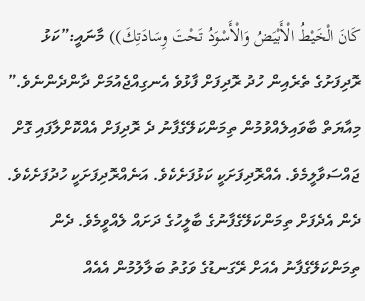كَانَ الْخَيْطُ الْأَبْيَضُ وَالْأَسْوَدُ تَحْتَ وِسَادَتِكَ)) މާނައީ:”ކަޅު ރޮދިފަށުގެ ތެރެއިން ހުދު ރޮދިފަށް ފާޅުވެ އެނގިއްޖެއުމަށް ދާންދެންނެވެ.” މިއާޔަތް ބާވައިލެއްވުމުން ތިމަންކަލޭގެފާނު ދެ ރޮދިފަށް އެއްކޮށްލާފައި ގޮށް ޖައްސަވާލީމެވެ. އެއްރޮދިފަށަކީ ކަޅުފަށެކެވެ. އަނެއްރޮދިފަށަކީ ހުދުފަށެކެވެ. ދެން އެދެފަށް ތިމަންކަލޭގެފާނުގެ ބާލީހުގެ ދަށައް ލެއްވީމެވެ. ދެން ތިމަންކަލޭގެފާނު އެއަށް ރޭގަނޑުގެ ވަގުތު ބަލާލުމުން އެއެއް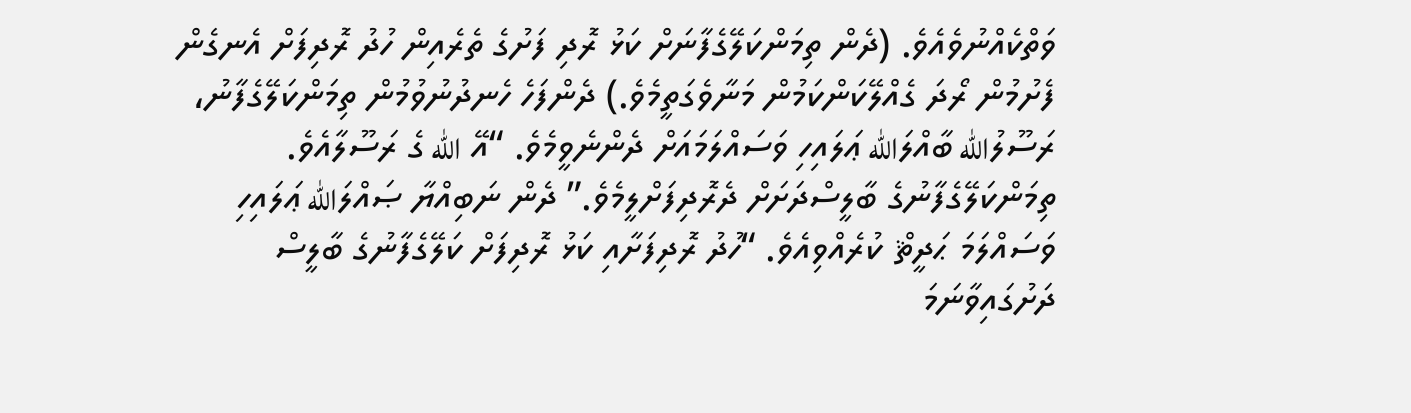ވަތްކެއްނުވެއެވެ. (ދެން ތިމަންކަލޭގެފާނަށް ކަޅު ރޮދި ފަށުގެ ތެރެއިން ހުދު ރޮދިފަށް އެނގެން ފެށުމުން ރޯދަ ގެއްލޭކަންކަމުން މަނާވެގަތީމެވެ.) ދެންފަހެ ހެނދުނުވުމުން ތިމަންކަލޭގެފާނު، ރަސޫލުالله ބާއްލަالله ޢަލައިހި ވަސައްލަމައަށް ދެންނެވީމެވެ. “އޭ الله ގެ ރަސޫލާއެވެ. ތިމަންކަލޭގެފާނުގެ ބާލީސްދަށަށް ދެރޮދިފަށްލީމެވެ.” ދެން ނަބިއްޔާ ޞައްލަالله ޢަލައިހި ވަސައްލަމަ ޙަދީޘް ކުރެއްވިއެވެ. “ހުދު ރޮދިފަށާއި ކަޅު ރޮދިފަށް ކަލޭގެފާނުގެ ބާލީސް ދަށުގައިވާނަމަ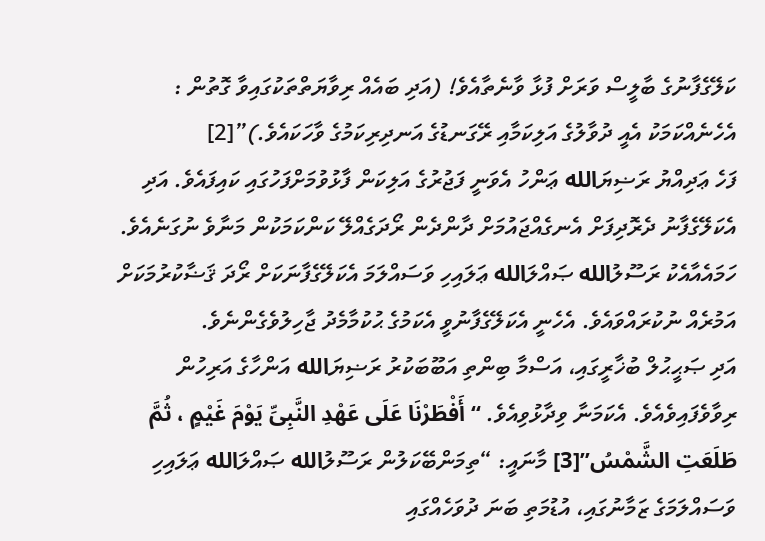ކަލޭގެފާނުގެ ބާލީސް ވަރަށް ފުޅާ ވާނެތާއެވެ! (އަދި ބައެއް ރިވާޔަތްތަކުގައިވާ ގޮތުން : އެހެނެއްކަމަކު އެއީ ދުވާލުގެ އަލިކަމާއި ރޭގަނޑުގެ އަނދިރިކަމުގެ ވާހަކައެވެ.)”[2]
ފަހެ ޢަދިއްޔު ރަޟިޔަالله ޢަންހު އެވަނީ ފަޖުރުގެ އަލިކަން ފާޅުވުމަށްފަހުގައި ކައިފައެވެ. އަދި އެކަލޭގެފާނު ދެރޮދިފަށް އެނގެއްޖައުމަށް ދާންދެން ރޯދަގެއްލޭ ކަންކަމަކުން މަނާވެ ނުގަނެއެވެ. ހަމައެއާއެކު ރަސޫލުالله ޞައްލަالله ޢަލައިހި ވަސައްލަމަ އެކަލޭގެފާނަކަށް ރޯދަ ޤަޟާކުރުމަކަށް އަމުރެއް ނުކުރައްވައެވެ. އެހެނީ އެކަލޭގެފާނުވީ އެކަމުގެ ޙުކުމާމެދު ޖާހިލުވެގެންނެވެ.
އަދި ޞަޙީޙުލް ބުޚާރީގައި، އަސްމާ ބިންތި އަބޫބަކުރު ރަޟިޔަالله އަންހާގެ އަރިހުން ރިވާވެފައިވެއެވެ. އެކަމަނާ ވިދާޅުވިއެވެ. “أَفْطَرْنَا عَلَى عَهْدِ النَّبِىِّ يَوْمَ غَيْمٍ ، ثُمَّ طَلَعَتِ الشَّمْسُ”[3] މާނައީ: “ތިމަންބޭކަލުން ރަސޫލުالله ޞައްލަالله ޢަލައިހި ވަސައްލަމަގެ ޒަމާނުގައި، އުޑުމަތި ބަނަ ދުވަހެއްގައި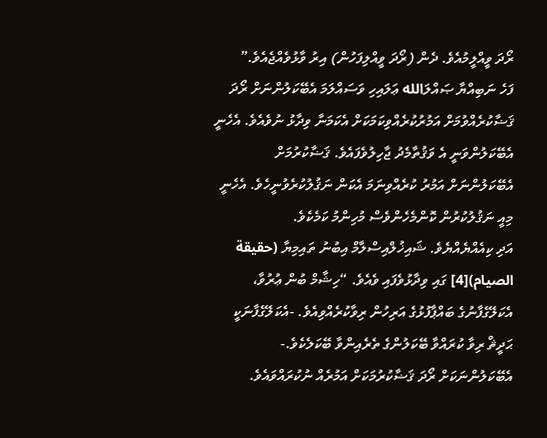ރޯދަ ވީއްލީމުއެވެ. ދެން (ރޯދަ ވީއްލިފަހުން) އިރު ވާޅުވެއްޖެއެވެ.”
ފަހެ ނަބިއްޔާ ޞައްލަالله ޢަލައިހި ވަސައްލަމަ އެބޭކަލުންނަށް ރޯދަ ޤަޟާކުރެއްވުމަށް އަމުރުކުރެއްވިކަމަކަށް އެކަމަނާ ވިދާޅު ނުވެއެވެ. އެހެނީ އެބޭކަލުންވަނީ އެ ވަޤުތާމެދު ޖާހިލުވެފައެވެ. ޤަޟާކުރުމަށް އެބޭކަލުންނަށް އަމުރު ކުރެއްވިނަމަ އެކަން ނަޤުލުކުރެވުނީހެވެ. އެހެނީ މިއީ ނަޤުލުކުރުން ކޮންމެހެންވެސް މުހިންމު ކަމެކެވެ.
އަދި ކިއެއްޔެއްޔެވެ. ޝައިޚުލްއިސްލާމް އިބުނު ތައިމިޔާ (حقيقة الصيام)[4] ގައި ވިދާޅުވެފައި ވެއެވެ. “ހިޝާމް ބުން ޢުރުވާ، އެކަލޭގެފާނުގެ ބައްޕާފުޅުގެ އަރިހުން ރިވާކުރެއްވިއެވެ. -އެކަލޭގެފާނަކީ ޙަދީޘް ރިވާ ކުރައްވާ ބޭކަލުންގެ ތެރެއިންވާ ބޭކަލެކެވެ.- އެބޭކަލުންނަކަށް ރޯދަ ޤަޟާކުރުމަކަށް އަމުރެއް ނުކުރައްވައެވެ.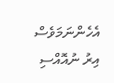އެހެންނަމަވެސް އިރު ނުއޮއްސި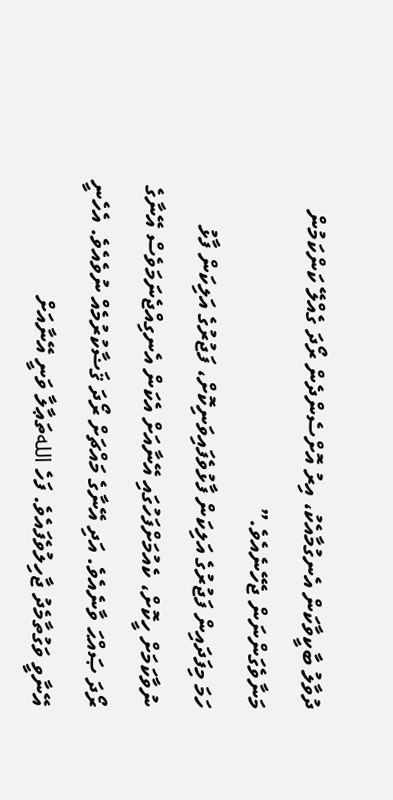ދުވާލު ބާކީވާކަން އެނގުމާއެކު، އިރު އޮށްސެންދެން ރޯދަ ގެއްލޭ ކަންކަމުން މަނާވެގަންނަން ޖެހޭނެއެވެ.”
ހަމަ މިފަދައިން ފަޖުރުގެ އަލިކަން ފާޅުވެފައިވަނިކޮށް، ފަޖުރުގެ އަލިކަން ފާޅު ނުވާކަމަށް ހީކޮށް، ކެއުމަށްފަހުގައި އޭނާއަށް އެކަން އެނގިއްޖެނަމަވެސް އޭނާގެ ރޯދަ ޞައްޙަ ވާނެއެވެ. އަދި އޭނާގެ މައްޗަށް ރޯދަ ޤަޟާކުރުމެއް ނުވެއެވެ. އެހެނީ އޭނާވީ ވަގުތާމެދު ޖާހިލުވެފައެވެ. ފަހެ اللهތަޢާލާ ވަނީ އޭނާއަށް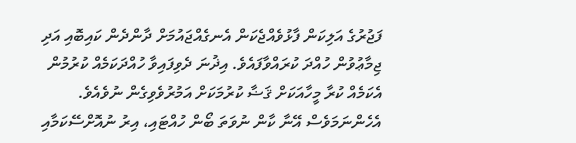ފަޖުރުގެ އަލިކަން ފާޅުވެއްޖެކަން އެނގެއްޖައުމަށް ދާންދެން ކައިބޮއި އަދި ޖިމާޢުވުން ހުއްދަ ކުރައްވާފައެވެ. އިޛުނަ ދެވިފައިވާ ހުއްދަކަމެއް ކުރުމުން އެކަމެއް ކުރާ މީހާއަކަށް ޤަޟާ ކުރުމަކަށް އަމުރުވެވިގެން ނުވެއެވެ. އެހެންނަމަވެސް އޭނާ ކާން ނުވަތަ ބޯން ހުއްޓައި، އިރު ނުއޮށްސޭކަމާއި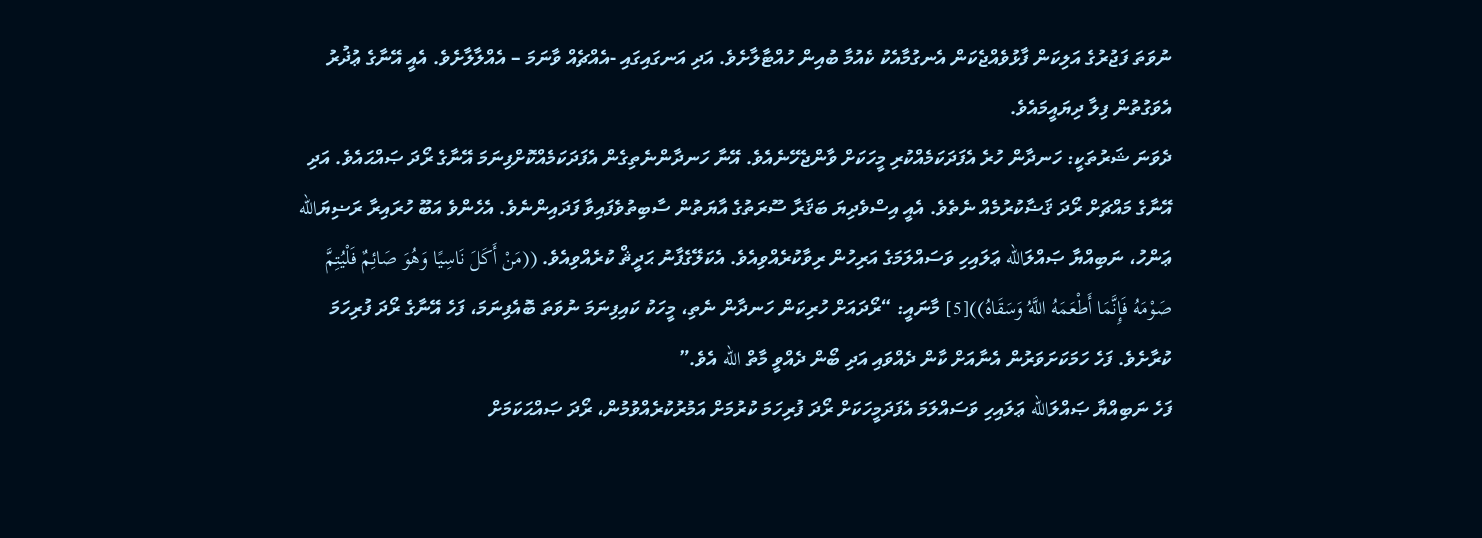ނުވަތަ ފަޖުރުގެ އަލިކަން ފާޅުވެއްޖެކަން އެނގުމާއެކު ކެއުމާ ބުއިން ހުއްޓާލާށެވެ. އަދި އަނގައިގައި -އެއްޗެއް ވާނަމަ – އެއްލާލާށެވެ. އެއީ އޭނާގެ ޢުޛުރު އެވަގުތުން ފިލާ ދިޔައީމައެވެ.
ދެވަނަ ޝަރުތަކީ: ހަނދާން ހުރެ އެފަދަކަމެއްކުރި މީހަކަށް ވާންޖެހޭނެއެވެ. އޭނާ ހަނދާންނެތިގެން އެފަދަކަމެއްކޮށްފިނަމަ އޭނާގެ ރޯދަ ޞައްޙައެވެ. އަދި އޭނާގެ މައްޗަށް ރޯދަ ޤަޟާކުރުމެއް ނެތެވެ. އެއީ އިސްވެދިޔަ ބަޤަރާ ސޫރަތުގެ އާޔަތުން ސާބިތުވެފައިވާ ފަދައިންނެވެ. އެހެންވެ އަބޫ ހުރައިރާ ރަޟިޔަالله ޢަންހު، ނަބިއްޔާ ޞައްލަالله ޢަލައިހި ވަސައްލަމަގެ އަރިހުން ރިވާކުރެއްވިއެވެ. އެކަލޭގެފާނު ޙަދީޘް ކުރެއްވިއެވެ. ((مَنْ أَكَلَ نَاسِيًا وَهُوَ صَائِمٌ فَلْيُتِمَّ صَوْمَهُ فَإِنَّمَا أَطْعَمَهُ اللَّهُ وَسَقَاهُ))[5] މާނައީ: “ރޯދައަށް ހުރިކަން ހަނދާން ނެތި، މީހަކު ކައިފިނަމަ ނުވަތަ ބޮއެފިނަމަ، ފަހެ އޭނާގެ ރޯދަ ފުރިހަމަ ކުރާށެވެ. ފަހެ ހަމަކަށަވަރުން އެނާއަށް ކާން ދެއްވައި އަދި ބޯން ދެއްވީ މާތް الله އެވެ.”
ފަހެ ނަބިއްޔާ ޞައްލަالله ޢަލައިހި ވަސައްލަމަ އެފަދަމީހަކަށް ރޯދަ ފުރިހަމަ ކުރުމަށް އަމުރުކުރެއްވުމުން، ރޯދަ ޞައްޙަކަމަށް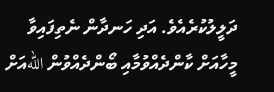ދަލީލުކުރެއެވެ. އަދި ހަނދާން ނެތިފައިވާ މީހާއަށް ކާންދެއްވުމާއި ބޯންދެއްވުން اللهއަށް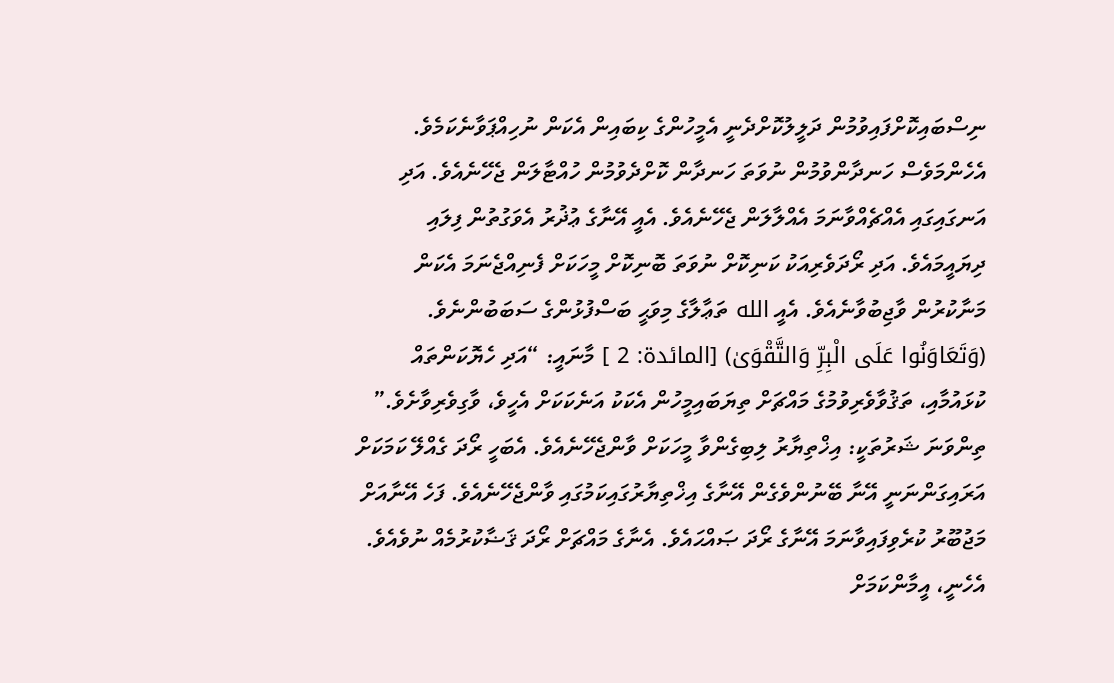ނިސްބައިކޮށްފައިވުމުން ދަލީލުކޮށްދެނީ އެމީހުންގެ ކިބައިން އެކަން ނުހިއްޕަވާނެކަމެވެ. އެހެންމަވެސް ހަނދާންވުމުން ނުވަތަ ހަނދާން ކޮށްދެވުމުން ހުއްޓާލަން ޖެހޭނެއެވެ. އަދި އަނގައިގައި އެއްޗެއްވާނަމަ އެއްލާލަން ޖެހޭނެއެވެ. އެއީ އޭނާގެ ޢުޛުރު އެވަގުތުން ފިލައި ދިޔައީމައެވެ. އަދި ރޯދަވެރިއަކު ކަނިކޮށް ނުވަތަ ބޮނިކޮށް މީހަކަށް ފެނިއްޖެނަމަ އެކަން މަނާކުރުން ވާޖިބުވާނެއެވެ. އެއީ الله ތަޢާލާގެ މިވަޙީ ބަސްފުޅުންގެ ސަބަބުންނެވެ. (وَتَعَاوَنُوا عَلَى الْبِرِّ وَالتَّقْوَىٰ) [المائدة: 2 ] މާނައީ: “އަދި ހެޔޮކަންތައް ކުޅައުމާއި، ތަޤުވާވެރިވުމުގެ މައްޗަށް ތިޔަބައިމީހުން އެކަކު އަނެކަކަށް އެހީވެ، ވާގިވެރިވާށެވެ.”
ތިންވަނަ ޝަރުތަކީ: އިޚްތިޔާރު ލިބިގެންވާ މީހަކަށް ވާންޖެހޭނެއެވެ. އެބަހީ ރޯދަ ގެއްލޭ ކަމަކަށް އަރައިގަންނަނީ އޭނާ ބޭނުންވެގެން އޭނާގެ އިޚްތިޔާރުގައިކަމުގައި ވާންޖެހޭނެއެވެ. ފަހެ އޭނާއަށް މަޖުބޫރު ކުރެވިފައިވާނަމަ އޭނާގެ ރޯދަ ޞައްޙައެވެ. އެނާގެ މައްޗަށް ރޯދަ ޤަޟާކުރުމެއް ނުވެއެވެ. އެހެނީ، އީމާންކަމަށް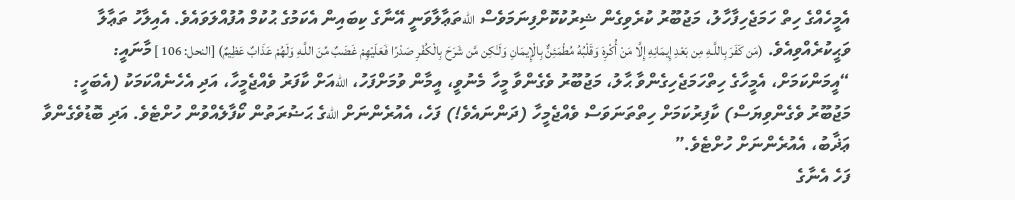އެމީހެއްގެ ހިތް ހަމަޖެހިފާހާލު، މަޖުބޫރު ކުރެވިގެން ޝިރުކުކޮށްފިނަމަވެސް اللهތަޢާލާވަނީ އޭނާގެ ކިބައިން އެކަމުގެ ޙުކުމް އުފުއްލަވައެވެ. އެއިލާހު ތަޢާލާ ވަޙީކުރެއްވިއެވެ. (مَن كَفَرَ بِاللَّـهِ مِن بَعْدِ إِيمَانِهِ إِلَّا مَنْ أُكْرِهَ وَقَلْبُهُ مُطْمَئِنٌّ بِالْإِيمَانِ وَلَـٰكِن مَّن شَرَحَ بِالْكُفْرِ صَدْرًا فَعَلَيْهِمْ غَضَبٌ مِّنَ اللَّـهِ وَلَهُمْ عَذَابٌ عَظِيمٌ) [النحل: 106 ] މާނައީ: “އީމަންކަމަށް، އެމީހާގެ ހިތްހަމަޖެހިގެންވާ ޙާލު، މަޖުބޫރު ވެގެންވާ މީހާ މެނުވީ، އީމާން ވުމަށްފަހު، اللهއަށް ކާފަރު ވެއްޖެމީހާ، އަދި އެހެނެއްކަމަކު (އެބަހީ: މަޖުބޫރު ވެގެންވިޔަސް) ކާފިރުކަމަށް ހިތްތަނަވަސް ވެއްޖެމީހާ (ދަންނައެވެ!) ފަހެ، އެއުރެންނަށް اللهގެ ޙަޟުރަތުން ކޯފާލެއްވުން ހުށްޓެވެ. އަދި ބޮޑުވެގެންވާ ޢަޛާބު، އެއުރެންނަށް ހުށްޓެވެ.”
ފަހެ އެނާގެ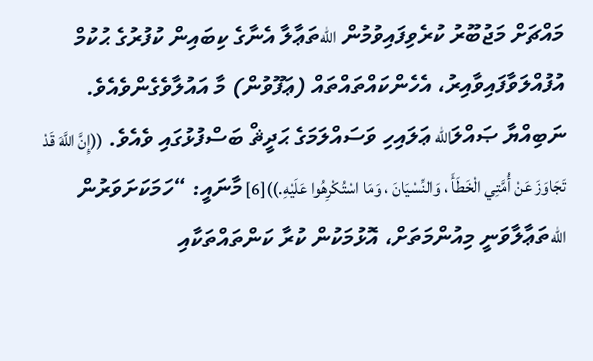މައްޗަށް މަޖުބޫރު ކުރެވިފައިވުމުން اللهތަޢާލާ އެނާގެ ކިބައިން ކުފުރުގެ ޙުކުމް އުފުއްލަވާފައިވާއިރު، އެހެންކައްތައްތައް (ޢަފޫވުން) މާ އައުލާވެގެންވެއެވެ. ނަބިއްޔާ ޞައްލަالله ޢަލައިހި ވަސައްލަމަގެ ޙަދީޘް ބަސްފުޅުގައި ވެއެވެ. ((إِنَّ اللَّهَ قَدْ تَجَاوَزَ عَنْ أُمَّتِي الْخَطَأَ ، وَالنِّسْيَانَ ، وَمَا اسْتُكْرِهُوا عَلَيْهِ.))[6] މާނައީ: “ހަމަކަށަވަރުން اللهތަޢާލާވަނީ މިއުންމަތަށް، އޮޅުމަކުން ކުރާ ކަންތައްތަކާއި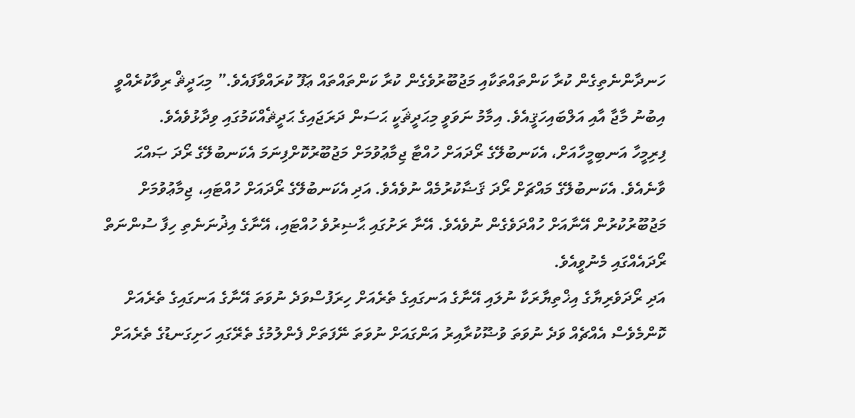ހަނދާންނެތިގެން ކުރާ ކަންތައްތަކާއި މަޖުބޫރުވެގެން ކުރާ ކަންތައްތައް ޢަފޫ ކުރައްވާފައެވެ.” މިޙަދީޘް ރިވާކުރެއްވީ އިބުނު މާޖާ އާއި އަލްބައިހަޤީއެވެ. އިމާމު ނަވަވީ މިޙަދީޘަކީ ޙަސަން ދަރަޖައިގެ ޙަދީޘެއްކަމުގައި ވިދާޅުވެއެވެ.
ފިރިމީހާ އަނބިމީހާއަށް، އެކަނބުލޭގެ ރޯދައަށް ހުއްޓާ ޖިމާޢުވުމަށް މަޖުބޫރުކޮށްފިނަމަ އެކަނބުލޭގެ ރޯދަ ޞައްޙަ ވާނެއެވެ. އެކަނބުލޭގެ މައްޗަށް ރޯދަ ޤަޟާކުރުމެއް ނުވެއެވެ. އަދި އެކަނބުލޭގެ ރޯދައަށް ހުއްޓައި، ޖިމާޢުވުމަށް މަޖުބޫރުކުރުން އޭނާއަށް ހުއްދަވެގެން ނުވެއެވެ. އޭނާ ރަށުގައި ޙާޟިރުވެ ހުއްޓައި، އޭނާގެ އިޛުނަނެތި ހިފާ ސުންނަތް ރޯދައެއްގައި މެނުވީއެވެ.
އަދި ރޯދަވެރިޔާގެ އިޚްތިޔާރަކާ ނުލައި އޭނާގެ އަނގައިގެ ތެރެއަށް ހިރަފުސްވަދެ ނުވަތަ އޭނާގެ އަނގައިގެ ތެރެއަށް ކޮންމެވެސް އެއްޗެއް ވަދެ ނުވަތަ ވުޟޫކުރާއިރު އަންގައަށް ނުވަތަ ނޭފަތަށް ފެންލުމުގެ ތެރޭގައި ހަށިގަނޑުގެ ތެރެއަށް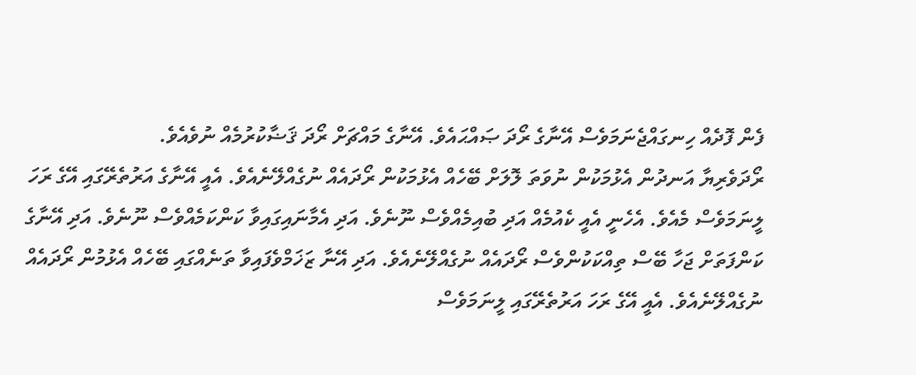ފެން ފޮދެއް ހިނގައްޖެނަމަވެސް އޭނާގެ ރޯދަ ޞައްޙައެވެ. އޭނާގެ މައްޗަށް ރޯދަ ޤަޟާކުރުމެއް ނުވެއެވެ.
ރޯދަވެރިޔާ އަނދުން އެޅުމަކުން ނުވަތަ ލޮލަށް ބޭހެއް އެޅުމަކުން ރޯދައެއް ނުގެއްލޭނެއެވެ. އެއީ އޭނާގެ އަރުތެރޭގައި އޭގެ ރަހަ ލީނަމަވެސް މެއެވެ. އެހެނީ އެއީ ކެއުމެއް އަދި ބުއިމެއްވެސް ނޫނެވެ. އަދި އެމާނައިގައިވާ ކަންކަމެއްވެސް ނޫނެވެ. އަދި އޭނާގެ ކަންފަތަށް ޖަހާ ބޭސް ތިއްކަކުންވެސް ރޯދައެއް ނުގެއްލޭނެއެވެ. އަދި އޭނާ ޒަޚަމްވެފައިވާ ތަނެއްގައި ބޭހެއް އެޅުމުން ރޯދައެއް ނުގެއްލޭނެއެވެ. އެއީ އޭގެ ރަހަ އަރުތެރޭގައި ލީނަމަވެސް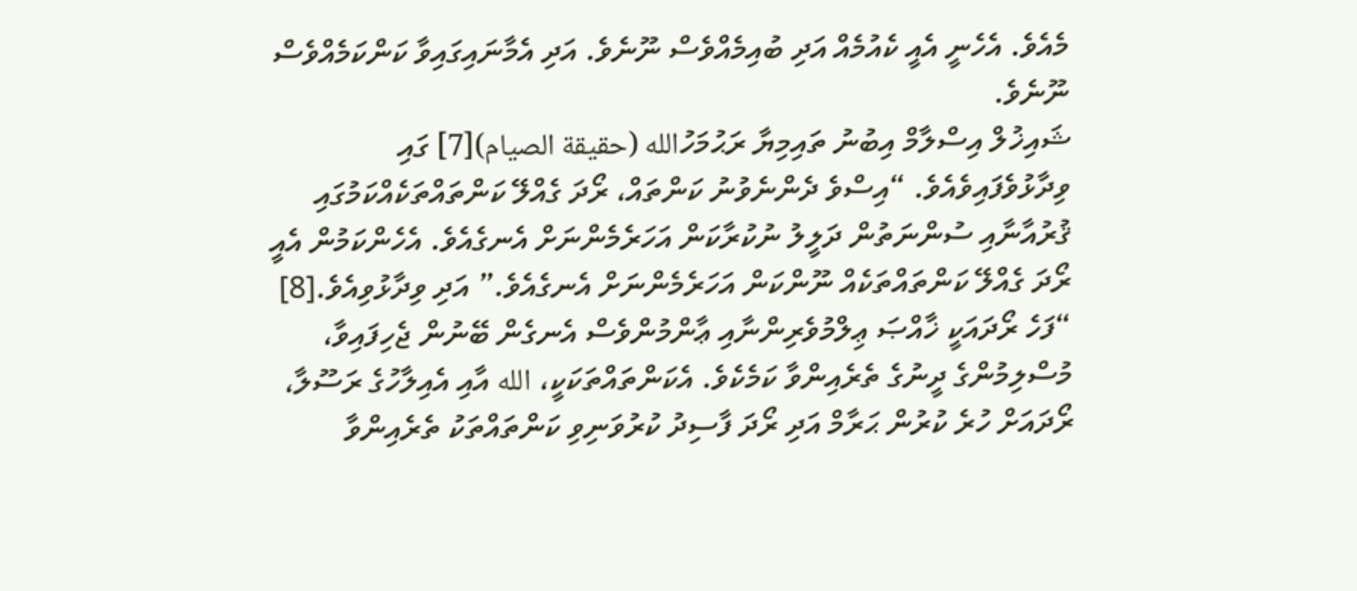މެއެވެ. އެހެނީ އެއީ ކެއުމެއް އަދި ބުއިމެއްވެސް ނޫނެވެ. އަދި އެމާނައިގައިވާ ކަންކަމެއްވެސް ނޫނެވެ.
ޝައިޚުލް އިސްލާމް އިބުނު ތައިމިޔާ ރަޙުމަހުالله (حقيقة الصيام)[7] ގައި ވިދާޅުވެފައިވެއެވެ. “އިސްވެ ދެންނެވުނު ކަންތައް، ރޯދަ ގެއްލޭ ކަންތައްތަކެއްކަމުގައި ޤުރުއާނާއި ސުންނަތުން ދަލީލު ނުކުރާކަން އަހަރެމެންނަށް އެނގެއެވެ. އެހެންކަމުން އެއީ ރޯދަ ގެއްލޭ ކަންތައްތަކެއް ނޫންކަން އަހަރެމެންނަށް އެނގެއެވެ.” އަދި ވިދާޅުވިއެވެ.[8] “ފަހެ ރޯދައަކީ ޚާއްޞަ ޢިލްމުވެރިންނާއި ޢާންމުންވެސް އެނގެން ބޭނުން ޖެހިފައިވާ، މުސްލިމުންގެ ދީނުގެ ތެރެއިންވާ ކަމެކެވެ. އެކަންތައްތަކަކީ، الله އާއި އެއިލާހުގެ ރަސޫލާ، ރޯދައަށް ހުރެ ކުރުން ޙަރާމް އަދި ރޯދަ ފާސިދު ކުރުވަނިވި ކަންތައްތަކު ތެރެއިންވާ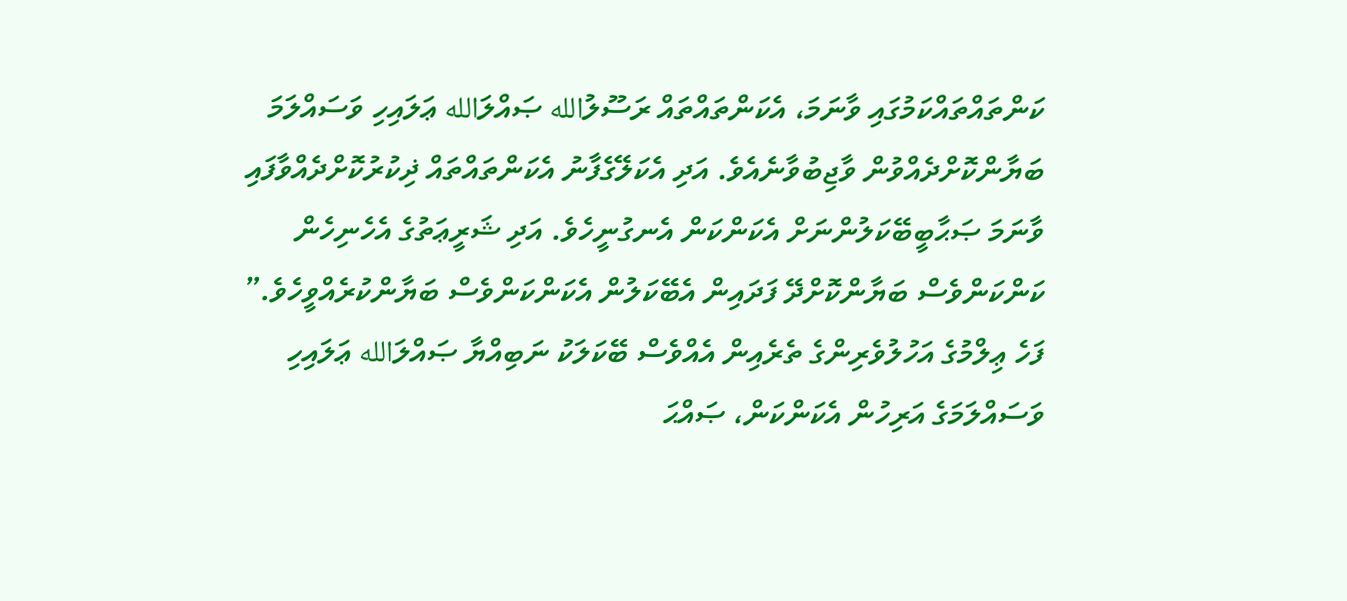ކަންތައްތައްކަމުގައި ވާނަމަ، އެކަންތައްތައް ރަސޫލުالله ޞައްލަالله ޢަލައިހި ވަސައްލަމަ ބަޔާންކޮށްދެއްވުން ވާޖިބުވާނެއެވެ. އަދި އެކަލޭގެފާނު އެކަންތައްތައް ޛިކުރުކޮށްދެއްވާފައި ވާނަމަ ޞަޙާބީބޭކަލުންނަށް އެކަންކަން އެނގުނީހެވެ. އަދި ޝަރީޢަތުގެ އެހެނިހެން ކަންކަންވެސް ބަޔާންކޮށްދޭ ފަދައިން އެބޭކަލުން އެކަންކަންވެސް ބަޔާންކުރެއްވީހެވެ.”
ފަހެ ޢިލްމުގެ އަހުލުވެރިންގެ ތެރެއިން އެއްވެސް ބޭކަލަކު ނަބިއްޔާ ޞައްލަالله ޢަލައިހި ވަސައްލަމަގެ އަރިހުން އެކަންކަން، ޞައްޙަ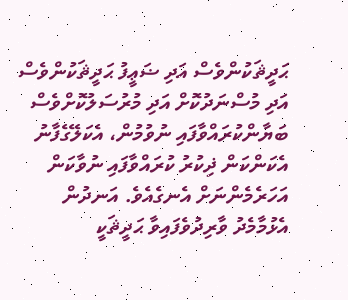ޙަދީޘަކުންވެސް އަދި ޟަޢީފު ޙަދީޘަކުންވެސް އަދި މުސްނަދުކޮށް އަދި މުރުސަލުކޮށްވެސް ބަޔާންކުރައްވާފައި ނުވުމުން، އެކަލޭގެފާނު އެކަންކަން ޛިކުރު ކުރައްވާފައި ނުވާކަން އަހަރެމެންނަށް އެނގެއެވެ. އަނދުން އެޅުމާމެދު ވާރިދުވެފައިވާ ޙަދީޘަކީ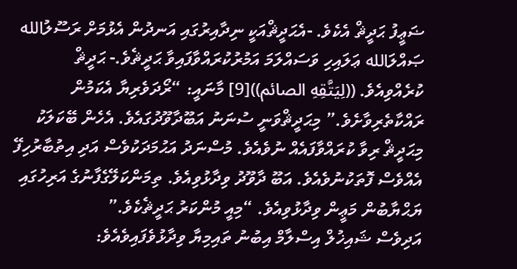ޟަޢީފު ޙަދީޘް އެކެވެ. -އެޙަދީޘްއަކީ ނިދާއިރުގައި އަނދުން އެޅުމަށް ރަސޫލުالله ޞައްލަالله ޢަލައިހި ވަސައްލަމަ އަމުރުކުރައްވާފައިވާ ޙަދީޘެވެ.- ޙަދީޘް ކުރެއްވިއެވެ. ((لِيَتَّقِهِ الصائم))[9] މާނައީ: “ރޯދަވެރިޔާ އެކަމުން ރައްކާތެރިވާށެވެ.” މިޙަދީޘްވަނީ ސުނަނު އަބޫދާވޫދުގައެވެ. އެހެން ބޭކަލަކު މިޙަދީޘް ރިވާ ކުރައްވާފައެއް ނުވެއެވެ. މުސްނަދު އަޙުމަދަކުވެސް އަދި އިތުބާރުހިފޭ އެއްވެސް ފޮތަކުނުވެއެވެ. އަބޫ ދާވޫދު ވިދާޅުވިއެވެ. ތިމަންކަލޭގެފާނުގެ އަރިހުގައި ޔަޙްޔާބުން މަޢީން ވިދާޅުވިއެވެ. “މިއީ މުންކަރު ޙަދީޘެކެވެ.”
އަދިވެސް ޝައިޚުލް އިސްލާމް އިބުނު ތައިމިޔާ ވިދާޅުވެފައިވެއެވެ: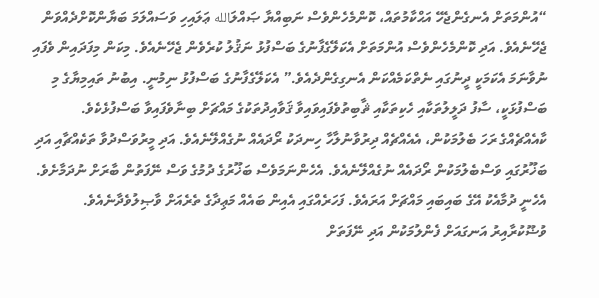“އުންމަތަށް އެނގެންޖެހޭ އަޙްކާމުތައް، ކޮންމެހެންވެސް ނަބިއްޔާ ޞައްލަالله ޢަލައިހި ވަސައްލަމަ ބަޔާންކޮށްދެއްވަން ޖެހޭނެއެވެ. އަދި ކޮންމެހެންވެސް އުންމަތަށް އެކަލޭގެފާނުގެ ބަސްފުޅު ނަޤުލު ކުރެވެން ޖެހޭނެއެވެ. މިކަން މިފަދައިން ވެފައި ނުވާނަމަ އެކަމަކީ ދީނުގައި ނެތްކަމެއްކަން އެނގިގެންދެއެވެ.” އެކަލޭގެފާނުގެ ބަސްފުޅު ނިމުނީ. އިބުނު ތައިމިޔާގެ މި ބަސްފުޅަކީ، ސާފު ދަލީލުތަކާއި ހެކިތަކާއި ޘާބިތުވެފައިވައިވާ ޤަވާއިދުތަކުގެ މައްޗަށް ބިނާވެފައިވާ ބަސްފުޅެކެވެ.
ކާއެއްޗެއްގެ ރަހަ ބެލުމަކުން، އެއެއްޗެއް ދިރުވާނުލާހާ ހިނދަކު ރޯދައެއް ނުގެއްލޭނެއެވެ. އަދި މީރުވަސްދުވާ ތަކެއްޗާއި އަދި ބަޚޫރުގައި ވަސްބެލުމަކުން ރޯދައެއް ނުގެއްލޭނެއެވެ. އެހެންނަމަވެސް ބަޚޫރުގެ ދުމުގެ ވަސް ނޭފަތުން ބާރަށް ނުދަމާށެވެ. އެހެނީ ދުމާއެކު އޭގެ ބައިބައި މައްޗަށް އަރައެވެ. ފަހަރެއްގައި އެއިން ބައެއް މަޢިދާގެ ތެރެއަށް ވާޞިލުވެދާނެއެވެ.
ވުޟޫކުރާއިރު އަނގައަށް ފެންލުމަކުން އަދި ނޭފަތަށް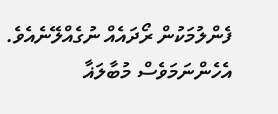ފެންލުމަކުން ރޯދައެއް ނުގެއްލޭނެއެވެ. އެހެންނަމަވެސް މުބާލަޣާ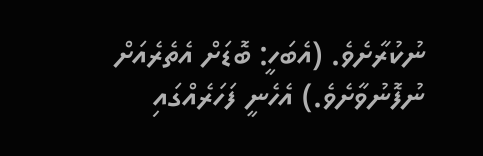ނުކުރާށެވެ. (އެބަހީ: ބޮޑަށް އެތެރެއަށް ނުފޮނުވާށެވެ.) އެހެނީ ފަހަރެއްގައި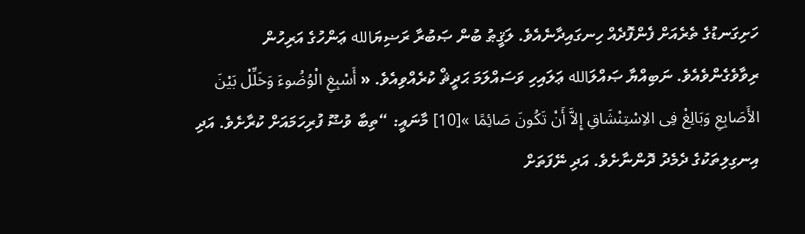ހަށިގަނޑުގެ ތެރެއަށް ފެންފޮދެއް ހިނގައިދާނެއެވެ. ލަޤީޠު ބުން ޞަބުރާ ރަޟިޔަالله ޢަންހުގެ އަރިހުން ރިވާވެގެންވެއެވެ. ނަބިއްޔާ ޞައްލަالله ޢަލައިހި ވަސައްލަމަ ޙަދީޘް ކުރެއްވިއެވެ. « أَسْبِغِ الْوُضُوءَ وَخَلِّلْ بَيْنَ الأَصَابِعِ وَبَالِغْ فِى الاِسْتِنْشَاقِ إِلاَّ أَنْ تَكُونَ صَائِمًا »[10] މާނައީ: “ތިބާ ވުޟޫ ފުރިހަމައަށް ކުރާށެވެ. އަދި އިނގިލިތަކުގެ ދެމެދު ދޮންނާށެވެ. އަދި ނޭފަތަށް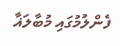ފެންލުމުގައި މުބާލަޣާ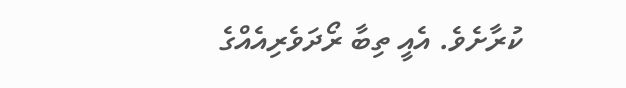ކުރާށެވެ. އެއީ ތިބާ ރޯދަވެރިއެއްގެ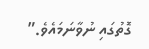ގޮތުގައި ނުވާނަމައެވެ.”